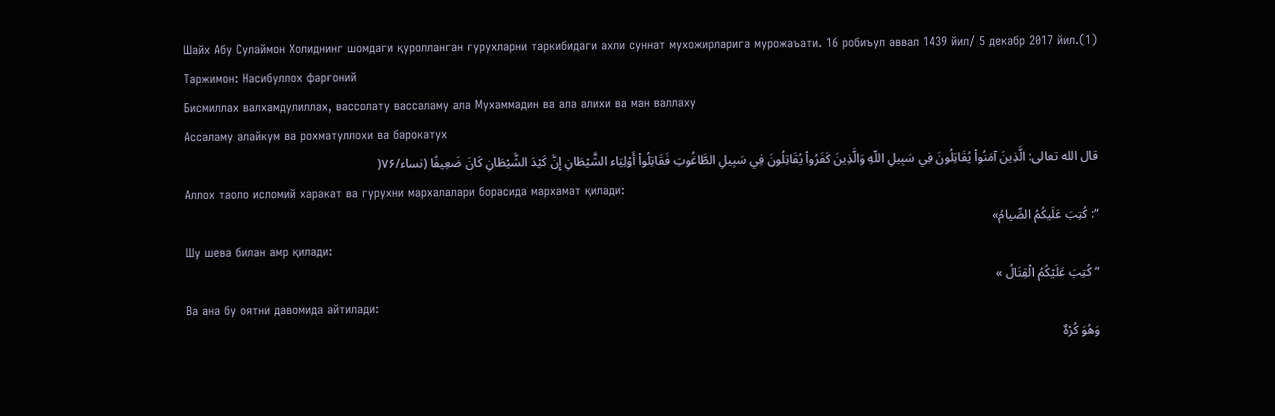Шайх Абу Сулаймон Холиднинг шомдаги қуролланган гурухларни таркибидаги ахли суннат мухожирларига мурожаъати. 16 робиъул аввал 1439 йил/ 5 декабр 2017 йил.(1)
Таржимон: Насибуллох фарғоний
Бисмиллах валхамдулиллах, вассолату вассаламу ала Мухаммадин ва ала алихи ва ман валлаху
Ассаламу алайкум ва рохматуллохи ва барокатух
قال الله تعالی: الَّذِينَ آمَنُواْ يُقَاتِلُونَ فِي سَبِيلِ اللّهِ وَالَّذِينَ كَفَرُواْ يُقَاتِلُونَ فِي سَبِيلِ الطَّاغُوتِ فَقَاتِلُواْ أَوْلِيَاء الشَّيْطَانِ إِنَّ كَيْدَ الشَّيْطَانِ كَانَ ضَعِيفًا (نساء/۷۶(
Аллох таоло исломий харакат ва гурухни мархалалари борасида мархамат қилади:
“: کُتِبَ عَلَیکُمُ الصِّیامُ»
Шу шева билан амр қилади:
“ کُتِبَ عَلَیْکُمُ الْقِتَالُ »
Ва ана бу оятни давомида айтилади:
وَهُوَ کُرْهٌ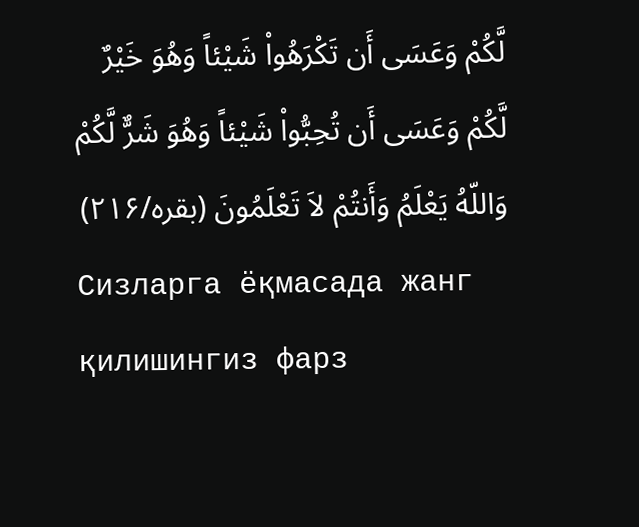لَّکُمْ وَعَسَى أَن تَکْرَهُواْ شَیْئاً وَهُوَ خَیْرٌ لَّکُمْ وَعَسَى أَن تُحِبُّواْ شَیْئاً وَهُوَ شَرٌّ لَّکُمْ وَاللّهُ یَعْلَمُ وَأَنتُمْ لاَ تَعْلَمُونَ (بقره/۲۱۶)
Сизларга ёқмасада жанг қилишингиз фарз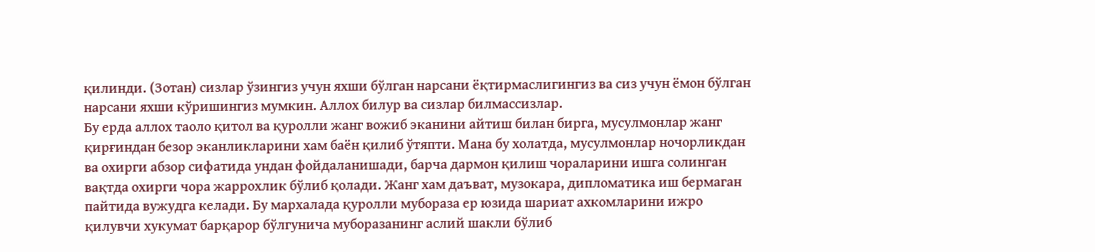қилинди. (Зотан) сизлар ўзингиз учун яхши бўлган нарсани ёқтирмаслигингиз ва сиз учун ёмон бўлган нарсани яхши кўришингиз мумкин. Аллох билур ва сизлар билмассизлар.
Бу ерда аллох таоло қитол ва қуролли жанг вожиб эканини айтиш билан бирга, мусулмонлар жанг қирғиндан безор эканликларини хам баён қилиб ўтяпти. Мана бу холатда, мусулмонлар ночорликдан ва охирги абзор сифатида ундан фойдаланишади, барча дармон қилиш чораларини ишга солинган вақтда охирги чора жаррохлик бўлиб қолади. Жанг хам даъват, музокара, дипломатика иш бермаган пайтида вужудга келади. Бу мархалада қуролли мубораза ер юзида шариат ахкомларини ижро қилувчи хукумат барқарор бўлгунича муборазанинг аслий шакли бўлиб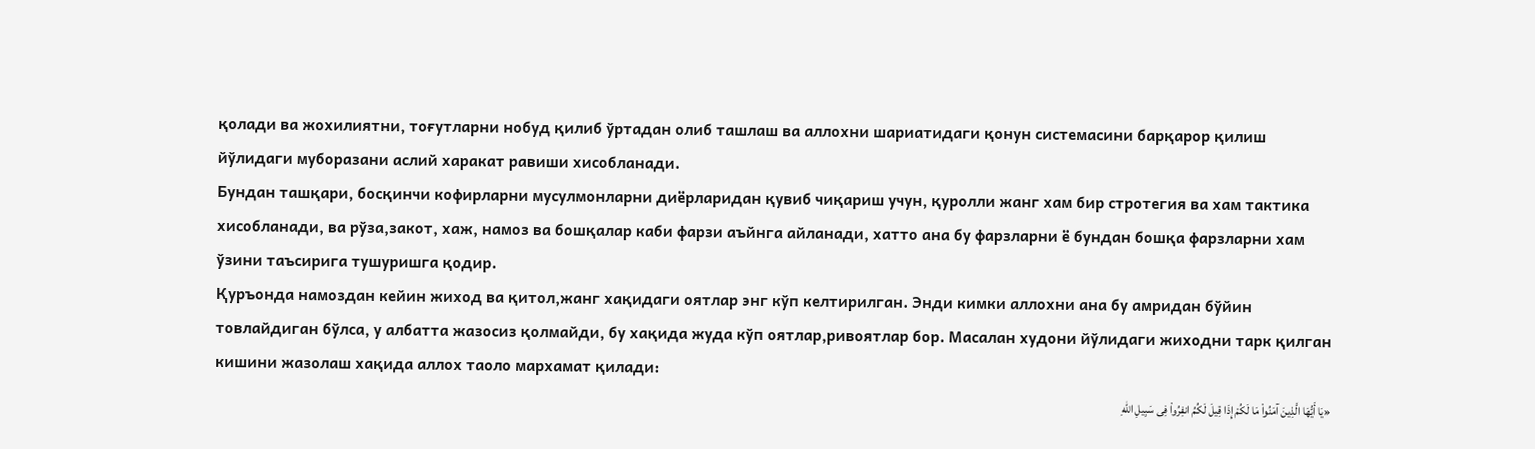қолади ва жохилиятни, тоғутларни нобуд қилиб ўртадан олиб ташлаш ва аллохни шариатидаги қонун системасини барқарор қилиш йўлидаги муборазани аслий харакат равиши хисобланади.
Бундан ташқари, босқинчи кофирларни мусулмонларни диёрларидан қувиб чиқариш учун, қуролли жанг хам бир стротегия ва хам тактика хисобланади, ва рўза,закот, хаж, намоз ва бошқалар каби фарзи аъйнга айланади, хатто ана бу фарзларни ё бундан бошқа фарзларни хам ўзини таъсирига тушуришга қодир.
Қуръонда намоздан кейин жиход ва қитол,жанг хақидаги оятлар энг кўп келтирилган. Энди кимки аллохни ана бу амридан бўйин товлайдиган бўлса, у албатта жазосиз қолмайди, бу хақида жуда кўп оятлар,ривоятлар бор. Масалан худони йўлидаги жиходни тарк қилган кишини жазолаш хақида аллох таоло мархамат қилади:
«یَا أَیُّهَا الَّذِینَ آمَنُواْ مَا لَکُمْ إِذَا قِیلَ لَکُمُ انفِرُواْ فِی سَبِیلِ اللهِ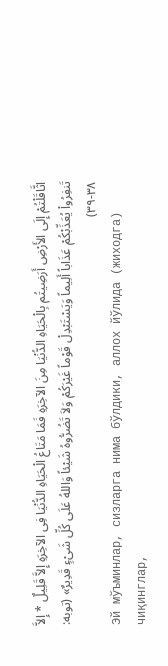اثَّاقَلْتُمْ إِلَى الأَرْضِ أَرَضِیتُم بِالْحَیَاهِ الدُّنْیَا مِنَ الآخِرَهِ فَمَا مَتَاعُ الْحَیَاهِ الدُّنْیَا فِی الآخِرَهِ إِلاَّ قَلِیلٌ * إِلاَّ تَنفِرُواْ یُعَذِّبْکُمْ عَذَاباً أَلِیماً وَیَسْتَبْدِلْ قَوْماً غَیْرَکُمْ وَلاَ تَضُرُّوهُ شَیْئاً وَاللهُ عَلَى کُلِّ شَیْءٍ قَدِیرٌ» (توبه: ۳۸-۳۹)
Эй мўъминлар, сизларга нима бўлдики, аллох йўлида (жиходга) чиқинглар,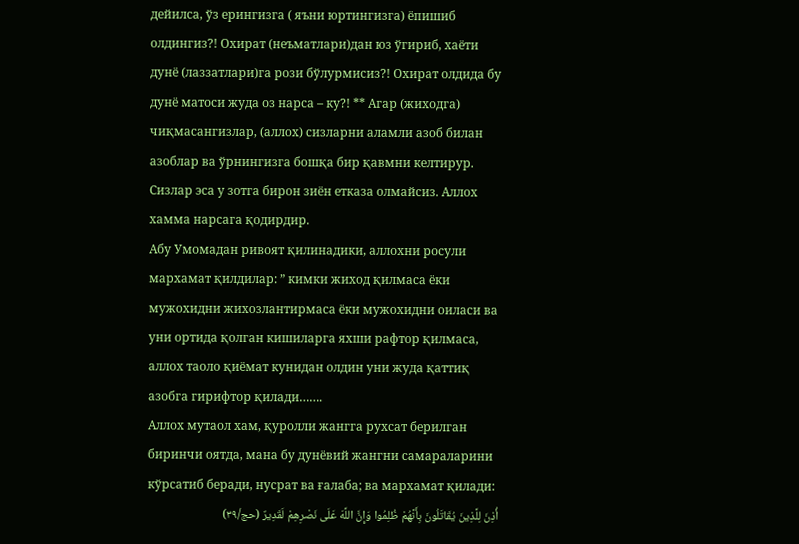дейилса, ўз ерингизга ( яъни юртингизга) ёпишиб олдингиз?! Охират (неъматлари)дан юз ўгириб, хаёти дунё (лаззатлари)га рози бўлурмисиз?! Охират олдида бу дунё матоси жуда оз нарса – ку?! ** Агар (жиходга) чиқмасангизлар, (аллох) сизларни аламли азоб билан азоблар ва ўрнингизга бошқа бир қавмни келтирур. Сизлар эса у зотга бирон зиён етказа олмайсиз. Аллох хамма нарсага қодирдир.
Абу Умомадан ривоят қилинадики, аллохни росули мархамат қилдилар: ” кимки жиход қилмаса ёки мужохидни жихозлантирмаса ёки мужохидни оиласи ва уни ортида қолган кишиларга яхши рафтор қилмаса, аллох таоло қиёмат кунидан олдин уни жуда қаттиқ азобга гирифтор қилади…….
Аллох мутаол хам, қуролли жангга рухсат берилган биринчи оятда, мана бу дунёвий жангни самараларини кўрсатиб беради, нусрат ва ғалаба; ва мархамат қилади:
أُذِنَ لِلَّذِینَ یُقَاتَلُونَ بِأَنَّهُمْ ظُلِمُوا وَإِنَّ اللَّهَ عَلَى نَصْرِهِمْ لَقَدِیرٌ (حج/۳۹)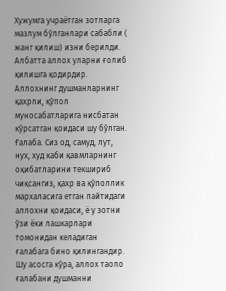Хужумга учраётган зотларга мазлум бўлганлари сабабли ( жанг қилиш) изни берилди. Албатта аллох уларни ғолиб қилишга қодирдир.
Аллохнинг душманларнинг қахрли, қўпол муносабатларига нисбатан кўрсатган қоидаси шу бўлган. Ғалаба. Сиз од, самуд, лут, нух, худ каби қавмларнинг оқибатларини текшириб чиқсангиз, қахр ва қўполлик мархаласига етган пайтидаги аллохни қоидаси, ё у зотни ўзи ёки лашкарлари томонидан келадиган ғалабага бино қилингандир.
Шу асосга кўра, аллох таоло ғалабани душманни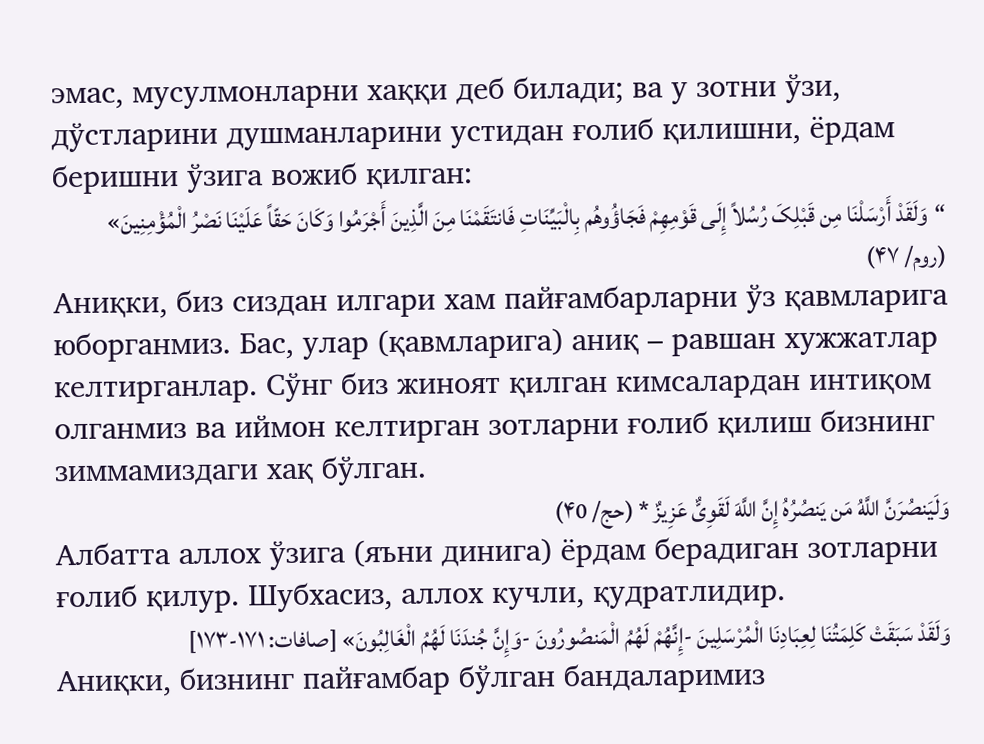эмас, мусулмонларни хаққи деб билади; ва у зотни ўзи, дўстларини душманларини устидан ғолиб қилишни, ёрдам беришни ўзига вожиб қилган:
“وَلَقَدْ أَرْسَلْنَا مِن قَبْلِکَ رُسُلاً إِلَى قَوْمِهِمْ فَجَاؤُوهُم بِالْبَیِّنَاتِ فَانتَقَمْنَا مِنَ الَّذِینَ أَجْرَمُوا وَکَانَ حَقّاً عَلَیْنَا نَصْرُ الْمُؤْمِنِینَ» (روم/ ۴۷)
Аниқки, биз сиздан илгари хам пайғамбарларни ўз қавмларига юборганмиз. Бас, улар (қавмларига) аниқ – равшан хужжатлар келтирганлар. Сўнг биз жиноят қилган кимсалардан интиқом олганмиз ва иймон келтирган зотларни ғолиб қилиш бизнинг зиммамиздаги хақ бўлган.
وَلَیَنصُرَنَّ اللَّهُ مَن یَنصُرُهُ إِنَّ اللَّهَ لَقَوِیٌّ عَزِیزٌ * (حج/ ۴0)
Албатта аллох ўзига (яъни динига) ёрдам берадиган зотларни ғолиб қилур. Шубхасиз, аллох кучли, қудратлидир.
وَلَقَدْ سَبَقَتْ کَلِمَتُنَا لِعِبَادِنَا الْمُرْسَلِینَ -إِنَّهُمْ لَهُمُ الْمَنصُورُونَ -وَإِنَّ جُندَنَا لَهُمُ الْغَالِبُونَ» [صافات: ۱۷۱-۱۷۳]
Аниқки, бизнинг пайғамбар бўлган бандаларимиз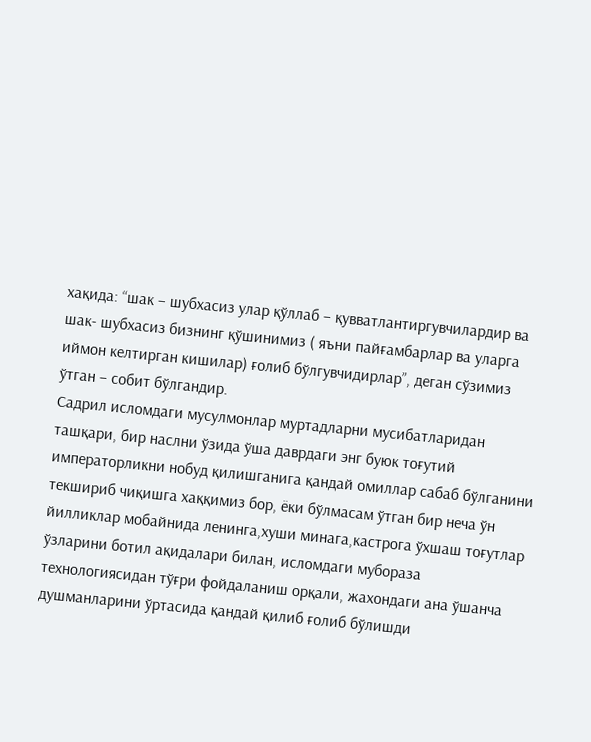хақида: “шак – шубхасиз улар қўллаб – қувватлантиргувчилардир ва шак- шубхасиз бизнинг қўшинимиз ( яъни пайғамбарлар ва уларга иймон келтирган кишилар) ғолиб бўлгувчидирлар”, деган сўзимиз ўтган – собит бўлгандир.
Садрил исломдаги мусулмонлар муртадларни мусибатларидан ташқари, бир наслни ўзида ўша даврдаги энг буюк тоғутий императорликни нобуд қилишганига қандай омиллар сабаб бўлганини текшириб чиқишга хаққимиз бор, ёки бўлмасам ўтган бир неча ўн йилликлар мобайнида ленинга,хуши минага,кастрога ўхшаш тоғутлар ўзларини ботил ақидалари билан, исломдаги мубораза технологиясидан тўғри фойдаланиш орқали, жахондаги ана ўшанча душманларини ўртасида қандай қилиб ғолиб бўлишди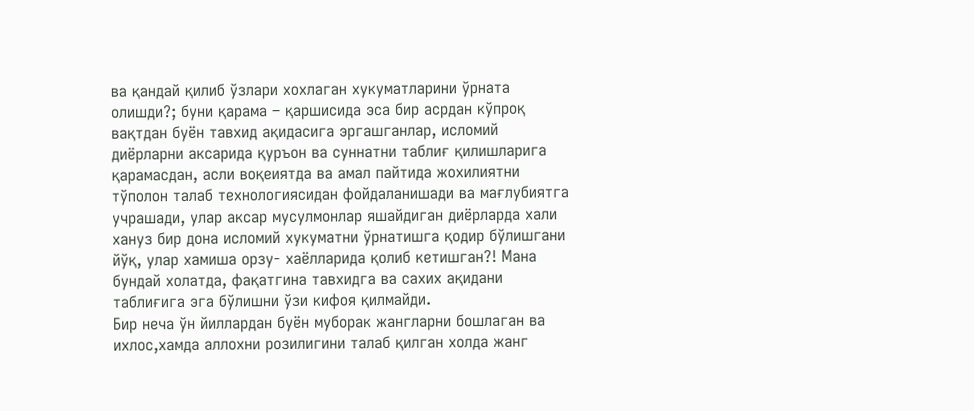ва қандай қилиб ўзлари хохлаган хукуматларини ўрната олишди?; буни қарама – қаршисида эса бир асрдан кўпроқ вақтдан буён тавхид ақидасига эргашганлар, исломий диёрларни аксарида қуръон ва суннатни таблиғ қилишларига қарамасдан, асли воқеиятда ва амал пайтида жохилиятни тўполон талаб технологиясидан фойдаланишади ва мағлубиятга учрашади, улар аксар мусулмонлар яшайдиган диёрларда хали хануз бир дона исломий хукуматни ўрнатишга қодир бўлишгани йўқ, улар хамиша орзу- хаёлларида қолиб кетишган?! Мана бундай холатда, фақатгина тавхидга ва сахих ақидани таблиғига эга бўлишни ўзи кифоя қилмайди.
Бир неча ўн йиллардан буён муборак жангларни бошлаган ва ихлос,хамда аллохни розилигини талаб қилган холда жанг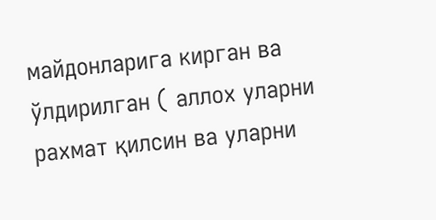майдонларига кирган ва ўлдирилган ( аллох уларни рахмат қилсин ва уларни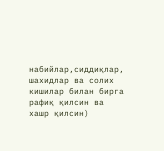набийлар,сиддиқлар, шахидлар ва солих кишилар билан бирга рафиқ қилсин ва хашр қилсин)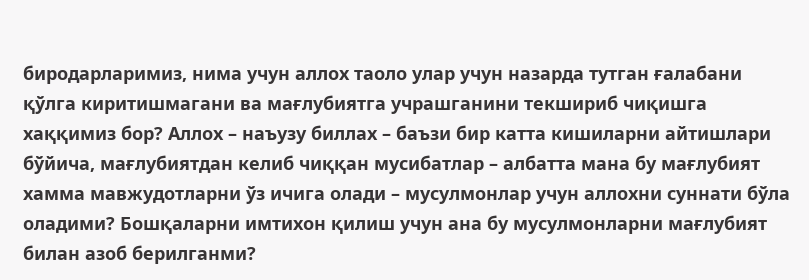биродарларимиз, нима учун аллох таоло улар учун назарда тутган ғалабани қўлга киритишмагани ва мағлубиятга учрашганини текшириб чиқишга хаққимиз бор? Аллох – наъузу биллах – баъзи бир катта кишиларни айтишлари бўйича, мағлубиятдан келиб чиққан мусибатлар – албатта мана бу мағлубият хамма мавжудотларни ўз ичига олади – мусулмонлар учун аллохни суннати бўла оладими? Бошқаларни имтихон қилиш учун ана бу мусулмонларни мағлубият билан азоб берилганми?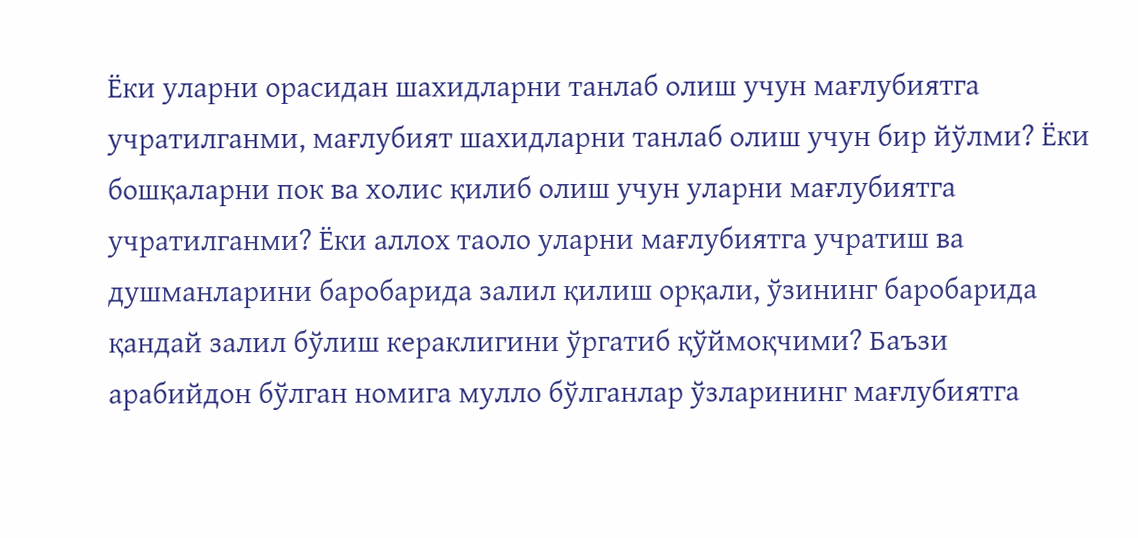Ёки уларни орасидан шахидларни танлаб олиш учун мағлубиятга учратилганми, мағлубият шахидларни танлаб олиш учун бир йўлми? Ёки бошқаларни пок ва холис қилиб олиш учун уларни мағлубиятга учратилганми? Ёки аллох таоло уларни мағлубиятга учратиш ва душманларини баробарида залил қилиш орқали, ўзининг баробарида қандай залил бўлиш кераклигини ўргатиб қўймоқчими? Баъзи арабийдон бўлган номига мулло бўлганлар ўзларининг мағлубиятга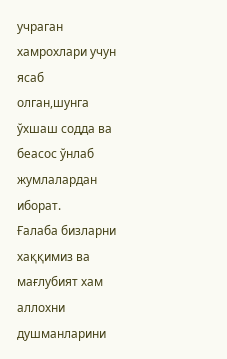учраган хамрохлари учун ясаб олган,шунга ўхшаш содда ва беасос ўнлаб жумлалардан иборат.
Ғалаба бизларни хаққимиз ва мағлубият хам аллохни душманларини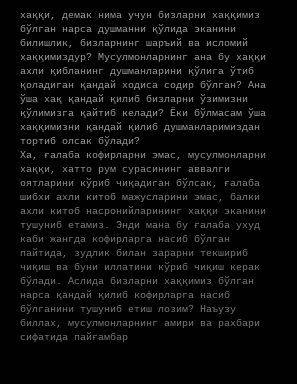хаққи, демак нима учун бизларни хаққимиз бўлган нарса душманни қўлида эканини билишлик, бизларнинг шаръий ва исломий хаққимиздур? Мусулмонларнинг ана бу хаққи ахли қибланинг душманларини қўлига ўтиб қоладиган қандай ходиса содир бўлган? Ана ўша хақ қандай қилиб бизларни ўзимизни қўлимизга қайтиб келади? Ёки бўлмасам ўша хаққимизни қандай қилиб душманларимиздан тортиб олсак бўлади?
Ха, ғалаба кофирларни эмас, мусулмонларни хаққи, хатто рум сурасининг аввалги оятларини кўриб чиқадиган бўлсак, ғалаба шибхи ахли китоб мажусларини эмас, балки ахли китоб насронийларининг хаққи эканини тушуниб етамиз. Энди мана бу ғалаба ухуд каби жангда кофирларга насиб бўлган пайтида, зудлик билан зарарни текшириб чиқиш ва буни иллатини кўриб чиқиш керак бўлади. Аслида бизларни хаққимиз бўлган нарса қандай қилиб кофирларга насиб бўлганини тушуниб етиш лозим? Наъузу биллах, мусулмонларнинг амири ва рахбари сифатида пайғамбар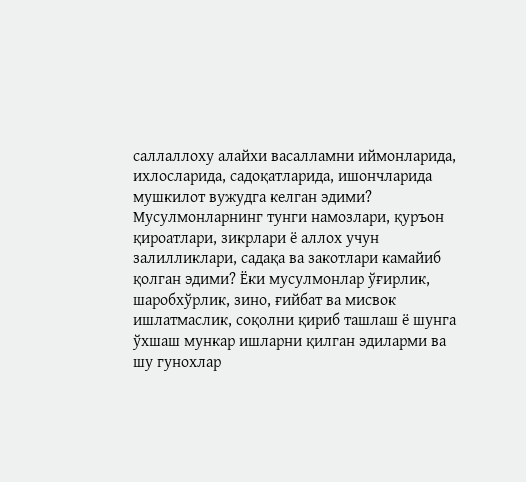саллаллоху алайхи васалламни иймонларида, ихлосларида, садоқатларида, ишончларида мушкилот вужудга келган эдими? Мусулмонларнинг тунги намозлари, қуръон қироатлари, зикрлари ё аллох учун залилликлари, садақа ва закотлари камайиб қолган эдими? Ёки мусулмонлар ўғирлик, шаробхўрлик, зино, ғийбат ва мисвок ишлатмаслик, соқолни қириб ташлаш ё шунга ўхшаш мункар ишларни қилган эдиларми ва шу гунохлар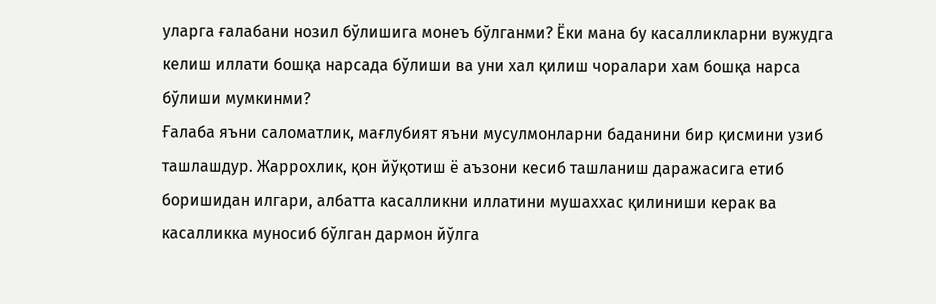уларга ғалабани нозил бўлишига монеъ бўлганми? Ёки мана бу касалликларни вужудга келиш иллати бошқа нарсада бўлиши ва уни хал қилиш чоралари хам бошқа нарса бўлиши мумкинми?
Ғалаба яъни саломатлик, мағлубият яъни мусулмонларни баданини бир қисмини узиб ташлашдур. Жаррохлик, қон йўқотиш ё аъзони кесиб ташланиш даражасига етиб боришидан илгари, албатта касалликни иллатини мушаххас қилиниши керак ва касалликка муносиб бўлган дармон йўлга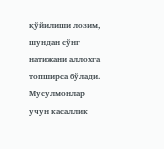қўйилиши лозим, шундан сўнг натижани аллохга топширса бўлади. Мусулмонлар учун касаллик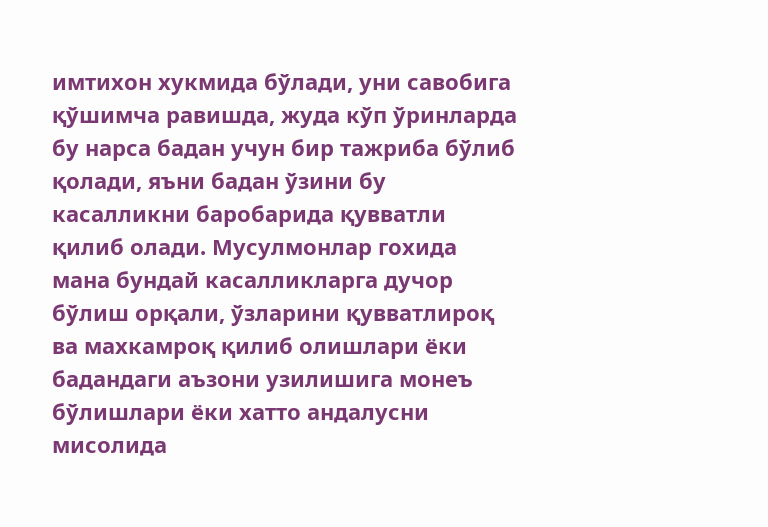имтихон хукмида бўлади, уни савобига қўшимча равишда, жуда кўп ўринларда бу нарса бадан учун бир тажриба бўлиб қолади, яъни бадан ўзини бу касалликни баробарида қувватли қилиб олади. Мусулмонлар гохида мана бундай касалликларга дучор бўлиш орқали, ўзларини қувватлироқ ва махкамроқ қилиб олишлари ёки бадандаги аъзони узилишига монеъ бўлишлари ёки хатто андалусни мисолида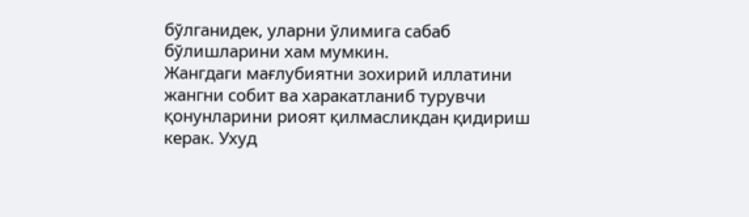бўлганидек, уларни ўлимига сабаб бўлишларини хам мумкин.
Жангдаги мағлубиятни зохирий иллатини жангни собит ва харакатланиб турувчи қонунларини риоят қилмасликдан қидириш керак. Ухуд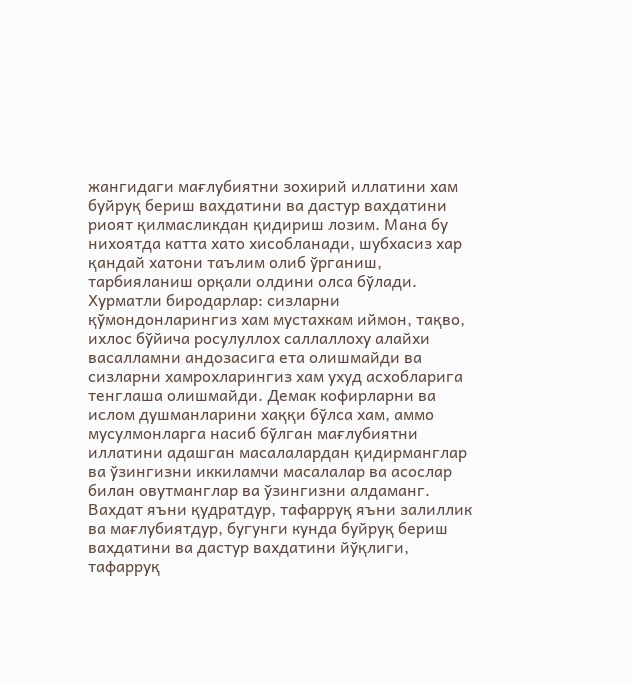жангидаги мағлубиятни зохирий иллатини хам буйруқ бериш вахдатини ва дастур вахдатини риоят қилмасликдан қидириш лозим. Мана бу нихоятда катта хато хисобланади, шубхасиз хар қандай хатони таълим олиб ўрганиш, тарбияланиш орқали олдини олса бўлади.
Хурматли биродарлар: сизларни қўмондонларингиз хам мустахкам иймон, тақво, ихлос бўйича росулуллох саллаллоху алайхи васалламни андозасига ета олишмайди ва сизларни хамрохларингиз хам ухуд асхобларига тенглаша олишмайди. Демак кофирларни ва ислом душманларини хаққи бўлса хам, аммо мусулмонларга насиб бўлган мағлубиятни иллатини адашган масалалардан қидирманглар ва ўзингизни иккиламчи масалалар ва асослар билан овутманглар ва ўзингизни алдаманг. Вахдат яъни қудратдур, тафарруқ яъни залиллик ва мағлубиятдур, бугунги кунда буйруқ бериш вахдатини ва дастур вахдатини йўқлиги, тафарруқ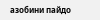азобини пайдо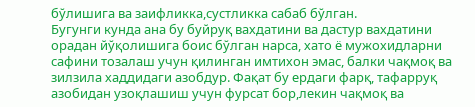бўлишига ва заифликка,сустликка сабаб бўлган.
Бугунги кунда ана бу буйруқ вахдатини ва дастур вахдатини орадан йўқолишига боис бўлган нарса, хато ё мужохидларни сафини тозалаш учун қилинган имтихон эмас, балки чақмоқ ва зилзила хаддидаги азобдур. Фақат бу ердаги фарқ, тафарруқ азобидан узоқлашиш учун фурсат бор,лекин чақмоқ ва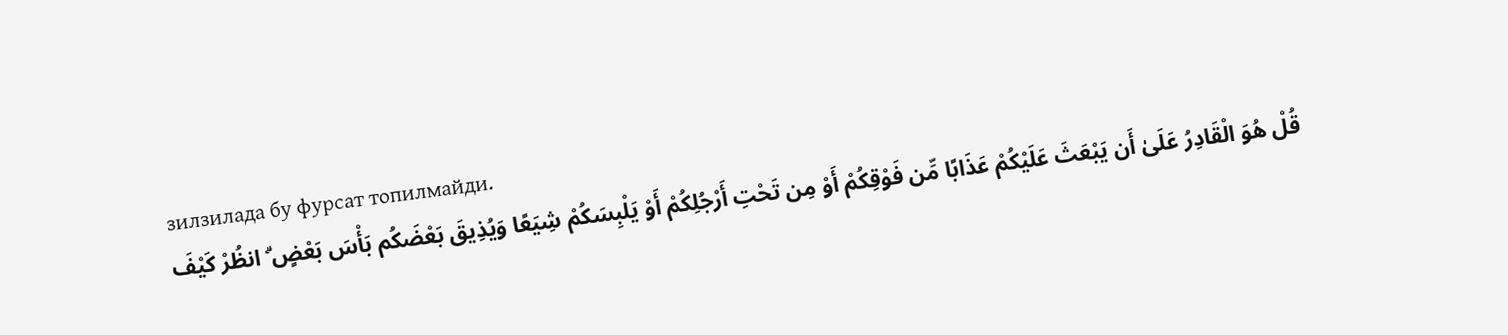зилзилада бу фурсат топилмайди.
قُلْ هُوَ الْقَادِرُ عَلَىٰ أَن يَبْعَثَ عَلَيْكُمْ عَذَابًا مِّن فَوْقِكُمْ أَوْ مِن تَحْتِ أَرْجُلِكُمْ أَوْ يَلْبِسَكُمْ شِيَعًا وَيُذِيقَ بَعْضَكُم بَأْسَ بَعْضٍ ۗ انظُرْ كَيْفَ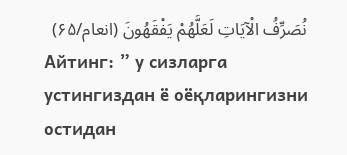نُصَرِّفُ الْآيَاتِ لَعَلَّهُمْ يَفْقَهُونَ (انعام/۶۵)
Айтинг: ” у сизларга устингиздан ё оёқларингизни остидан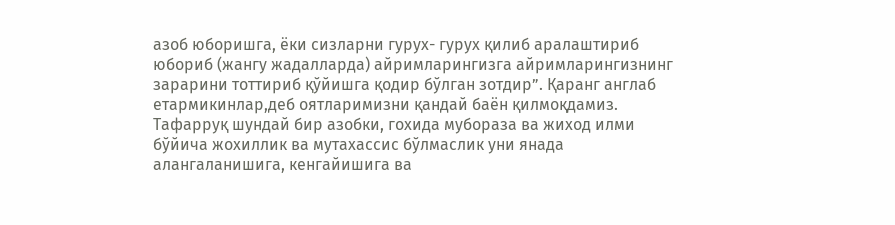азоб юборишга, ёки сизларни гурух- гурух қилиб аралаштириб юбориб (жангу жадалларда) айримларингизга айримларингизнинг зарарини тоттириб қўйишга қодир бўлган зотдир”. Қаранг англаб етармикинлар,деб оятларимизни қандай баён қилмоқдамиз.
Тафарруқ шундай бир азобки, гохида мубораза ва жиход илми бўйича жохиллик ва мутахассис бўлмаслик уни янада алангаланишига, кенгайишига ва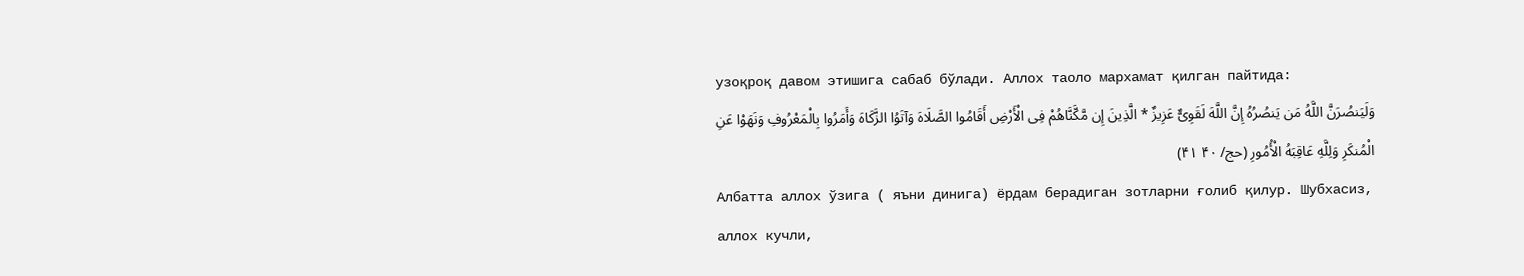узоқроқ давом этишига сабаб бўлади. Аллох таоло мархамат қилган пайтида:
وَلَیَنصُرَنَّ اللَّهُ مَن یَنصُرُهُ إِنَّ اللَّهَ لَقَوِیٌّ عَزِیزٌ * الَّذِینَ إِن مَّکَّنَّاهُمْ فِی الْأَرْضِ أَقَامُوا الصَّلَاهَ وَآتَوُا الزَّکَاهَ وَأَمَرُوا بِالْمَعْرُوفِ وَنَهَوْا عَنِ الْمُنکَرِ وَلِلَّهِ عَاقِبَهُ الْأُمُورِ (حج/ ۴۰ ۴۱)
Албатта аллох ўзига ( яъни динига) ёрдам берадиган зотларни ғолиб қилур. Шубхасиз, аллох кучли,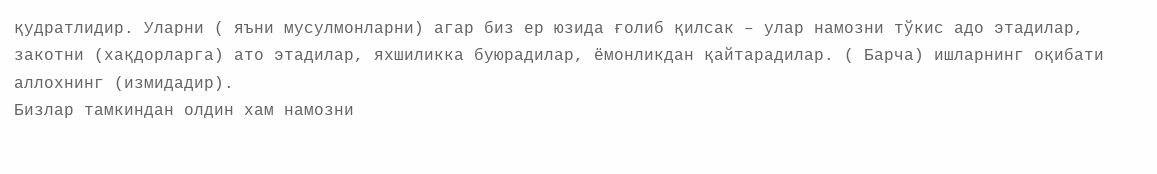қудратлидир. Уларни ( яъни мусулмонларни) агар биз ер юзида ғолиб қилсак – улар намозни тўкис адо этадилар, закотни (хақдорларга) ато этадилар, яхшиликка буюрадилар, ёмонликдан қайтарадилар. ( Барча) ишларнинг оқибати аллохнинг (измидадир).
Бизлар тамкиндан олдин хам намозни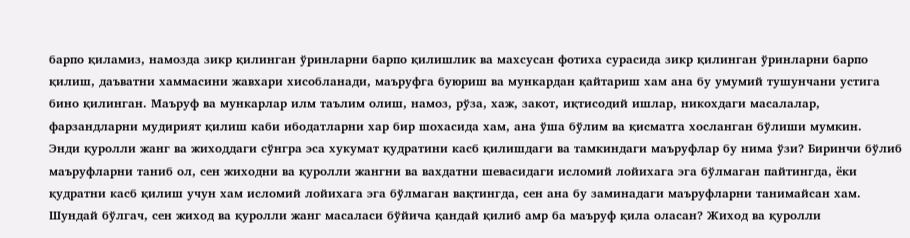барпо қиламиз, намозда зикр қилинган ўринларни барпо қилишлик ва махсусан фотиха сурасида зикр қилинган ўринларни барпо қилиш, даъватни хаммасини жавхари хисобланади, маъруфга буюриш ва мункардан қайтариш хам ана бу умумий тушунчани устига бино қилинган. Маъруф ва мункарлар илм таълим олиш, намоз, рўза, хаж, закот, иқтисодий ишлар, никохдаги масалалар, фарзандларни мудирият қилиш каби ибодатларни хар бир шохасида хам, ана ўша бўлим ва қисматга хосланган бўлиши мумкин.
Энди қуролли жанг ва жиходдаги сўнгра эса хукумат қудратини касб қилишдаги ва тамкиндаги маъруфлар бу нима ўзи? Биринчи бўлиб маъруфларни таниб ол, сен жиходни ва қуролли жангни ва вахдатни шевасидаги исломий лойихага эга бўлмаган пайтингда, ёки қудратни касб қилиш учун хам исломий лойихага эга бўлмаган вақтингда, сен ана бу заминадаги маъруфларни танимайсан хам. Шундай бўлгач, сен жиход ва қуролли жанг масаласи бўйича қандай қилиб амр ба маъруф қила оласан? Жиход ва қуролли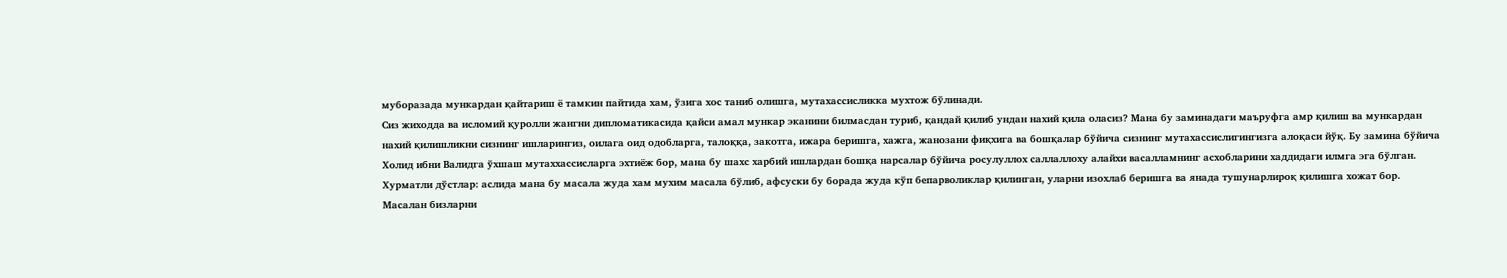муборазада мункардан қайтариш ё тамкин пайтида хам, ўзига хос таниб олишга, мутахассисликка мухтож бўлинади.
Сиз жиходда ва исломий қуролли жангни дипломатикасида қайси амал мункар эканини билмасдан туриб, қандай қилиб ундан нахий қила оласиз? Мана бу заминадаги маъруфга амр қилиш ва мункардан нахий қилишликни сизнинг ишларингиз, оилага оид одобларга, талоққа, закотга, ижара беришга, хажга, жанозани фиқхига ва бошқалар бўйича сизнинг мутахассислигингизга алоқаси йўқ. Бу замина бўйича Холид ибни Валидга ўхшаш мутаххассисларга эхтиёж бор, мана бу шахс харбий ишлардан бошқа нарсалар бўйича росулуллох саллаллоху алайхи васалламнинг асхобларини хаддидаги илмга эга бўлган.
Хурматли дўстлар: аслида мана бу масала жуда хам мухим масала бўлиб, афсуски бу борада жуда кўп бепарволиклар қилинган, уларни изохлаб беришга ва янада тушунарлироқ қилишга хожат бор.
Масалан бизларни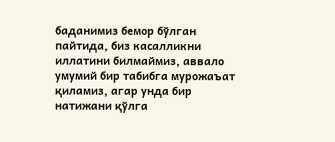баданимиз бемор бўлган пайтида, биз касалликни иллатини билмаймиз, аввало умумий бир табибга мурожаъат қиламиз, агар унда бир натижани қўлга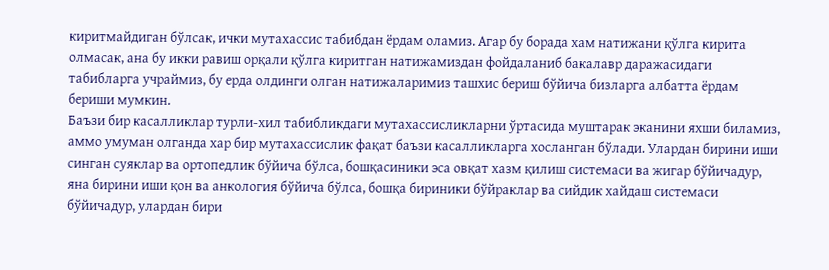киритмайдиган бўлсак, ички мутахассис табибдан ёрдам оламиз. Агар бу борада хам натижани қўлга кирита олмасак, ана бу икки равиш орқали қўлга киритган натижамиздан фойдаланиб бакалавр даражасидаги табибларга учраймиз, бу ерда олдинги олган натижаларимиз ташхис бериш бўйича бизларга албатта ёрдам бериши мумкин.
Баъзи бир касалликлар турли-хил табибликдаги мутахассисликларни ўртасида муштарак эканини яхши биламиз, аммо умуман олганда хар бир мутахассислик фақат баъзи касалликларга хосланган бўлади. Улардан бирини иши синган суяклар ва ортопедлик бўйича бўлса, бошқасиники эса овқат хазм қилиш системаси ва жигар бўйичадур, яна бирини иши қон ва анкология бўйича бўлса, бошқа бириники бўйраклар ва сийдик хайдаш системаси бўйичадур, улардан бири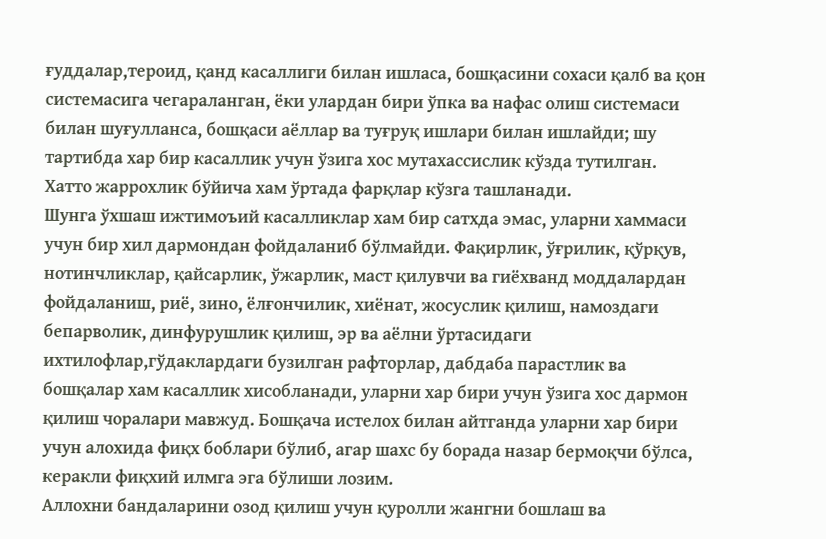ғуддалар,тероид, қанд касаллиги билан ишласа, бошқасини сохаси қалб ва қон системасига чегараланган, ёки улардан бири ўпка ва нафас олиш системаси билан шуғулланса, бошқаси аёллар ва туғруқ ишлари билан ишлайди; шу тартибда хар бир касаллик учун ўзига хос мутахассислик кўзда тутилган. Хатто жаррохлик бўйича хам ўртада фарқлар кўзга ташланади.
Шунга ўхшаш ижтимоъий касалликлар хам бир сатхда эмас, уларни хаммаси учун бир хил дармондан фойдаланиб бўлмайди. Фақирлик, ўғрилик, қўрқув, нотинчликлар, қайсарлик, ўжарлик, маст қилувчи ва гиёхванд моддалардан фойдаланиш, риё, зино, ёлғончилик, хиёнат, жосуслик қилиш, намоздаги бепарволик, динфурушлик қилиш, эр ва аёлни ўртасидаги ихтилофлар,гўдаклардаги бузилган рафторлар, дабдаба парастлик ва бошқалар хам касаллик хисобланади, уларни хар бири учун ўзига хос дармон қилиш чоралари мавжуд. Бошқача истелох билан айтганда уларни хар бири учун алохида фиқх боблари бўлиб, агар шахс бу борада назар бермоқчи бўлса, керакли фиқхий илмга эга бўлиши лозим.
Аллохни бандаларини озод қилиш учун қуролли жангни бошлаш ва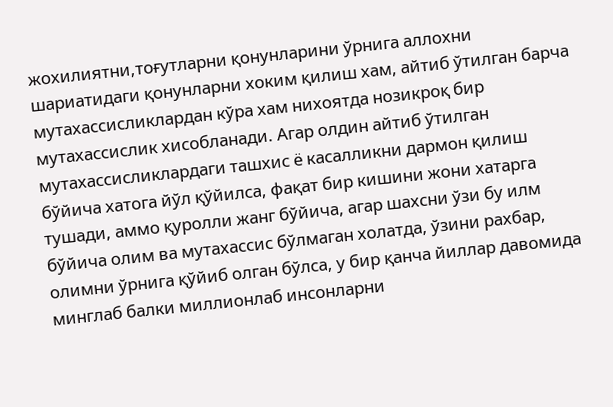жохилиятни,тоғутларни қонунларини ўрнига аллохни шариатидаги қонунларни хоким қилиш хам, айтиб ўтилган барча мутахассисликлардан кўра хам нихоятда нозикроқ бир мутахассислик хисобланади. Агар олдин айтиб ўтилган мутахассисликлардаги ташхис ё касалликни дармон қилиш бўйича хатога йўл қўйилса, фақат бир кишини жони хатарга тушади, аммо қуролли жанг бўйича, агар шахсни ўзи бу илм бўйича олим ва мутахассис бўлмаган холатда, ўзини рахбар, олимни ўрнига қўйиб олган бўлса, у бир қанча йиллар давомида минглаб балки миллионлаб инсонларни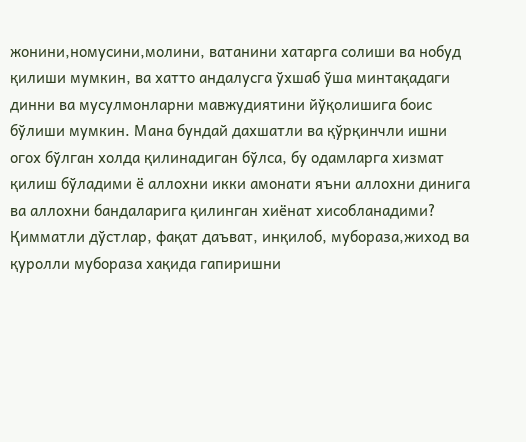жонини,номусини,молини, ватанини хатарга солиши ва нобуд қилиши мумкин, ва хатто андалусга ўхшаб ўша минтақадаги динни ва мусулмонларни мавжудиятини йўқолишига боис бўлиши мумкин. Мана бундай дахшатли ва қўрқинчли ишни огох бўлган холда қилинадиган бўлса, бу одамларга хизмат қилиш бўладими ё аллохни икки амонати яъни аллохни динига ва аллохни бандаларига қилинган хиёнат хисобланадими?
Қимматли дўстлар, фақат даъват, инқилоб, мубораза,жиход ва қуролли мубораза хақида гапиришни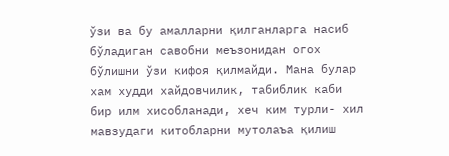ўзи ва бу амалларни қилганларга насиб бўладиган савобни меъзонидан огох бўлишни ўзи кифоя қилмайди. Мана булар хам худди хайдовчилик, табиблик каби бир илм хисобланади, хеч ким турли- хил мавзудаги китобларни мутолаъа қилиш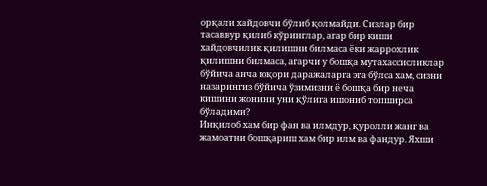орқали хайдовчи бўлиб қолмайди. Сизлар бир тасаввур қилиб кўринглар, агар бир киши хайдовчилик қилишни билмаса ёки жаррохлик қилишни билмаса, агарчи у бошқа мутахассисликлар бўйича анча юқори даражаларга эга бўлса хам, сизни назарингиз бўйича ўзимизни ё бошқа бир неча кишини жонини уни қўлига ишониб топширса бўладими?
Инқилоб хам бир фан ва илмдур, қуролли жанг ва жамоатни бошқариш хам бир илм ва фандур. Яхши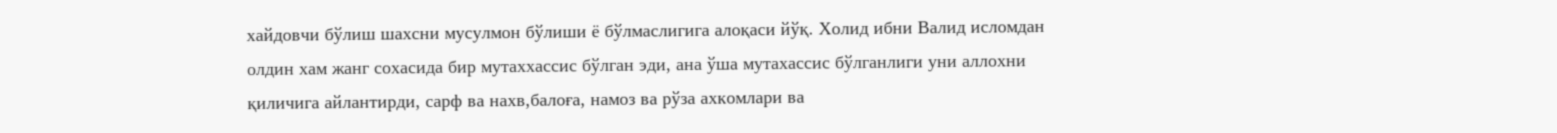хайдовчи бўлиш шахсни мусулмон бўлиши ё бўлмаслигига алоқаси йўқ. Холид ибни Валид исломдан олдин хам жанг сохасида бир мутаххассис бўлган эди, ана ўша мутахассис бўлганлиги уни аллохни қиличига айлантирди, сарф ва нахв,балоға, намоз ва рўза ахкомлари ва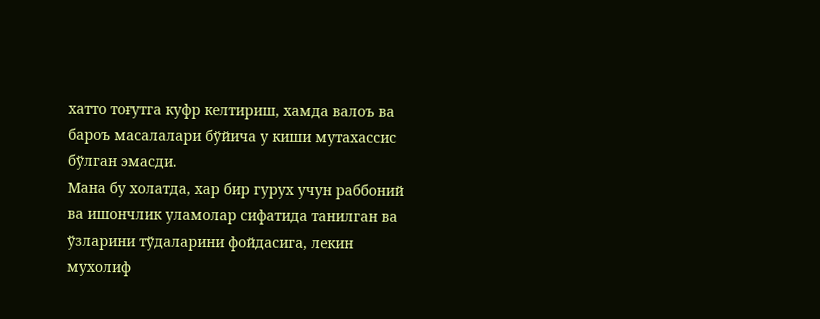хатто тоғутга куфр келтириш, хамда валоъ ва бароъ масалалари бўйича у киши мутахассис бўлган эмасди.
Мана бу холатда, хар бир гурух учун раббоний ва ишончлик уламолар сифатида танилган ва ўзларини тўдаларини фойдасига, лекин мухолиф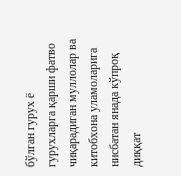бўлган гурух ё гурухларга қарши фатво чиқарадиган муллолар ва китобхона уламоларига нисбатан янада кўпроқ диққат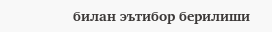билан эътибор берилиши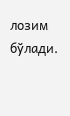лозим бўлади.